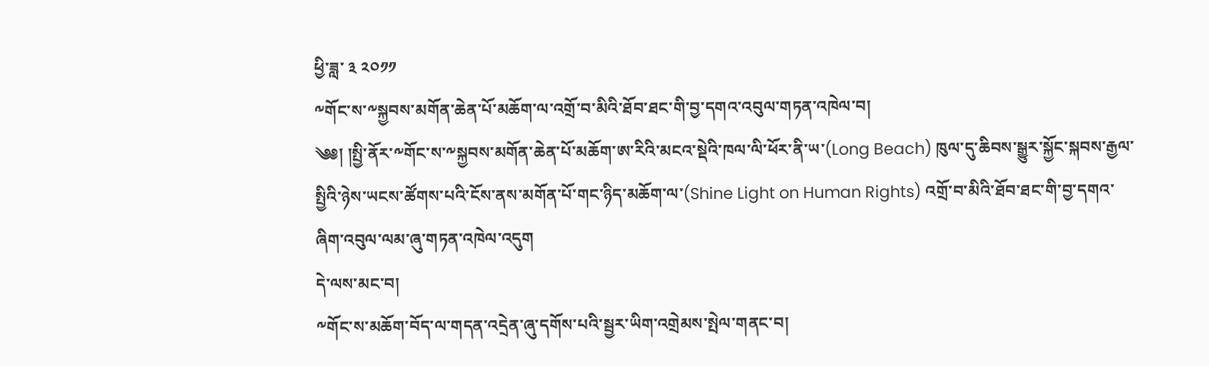ཕྱི་ཟླ་ ༣ ༢༠༡༡
༸གོང་ས་༸སྐྱབས་མགོན་ཆེན་པོ་མཆོག་ལ་འགྲོ་བ་མིའི་ཐོབ་ཐང་གི་བྱ་དགའ་འབུལ་གཏན་འཁེལ་བ།
༄༅། །སྤྱི་ནོར་༸གོང་ས་༸སྐྱབས་མགོན་ཆེན་པོ་མཆོག་ཨ་རིའི་མངའ་སྡེའི་ཁལ་ལི་ཕོར་ནི་ཡ་(Long Beach) ཁུལ་དུ་ཆིབས་སྒྱུར་སྐྱོང་སྐབས་རྒྱལ་སྤྱིའི་ཉེས་ཡངས་ཚོགས་པའི་ངོས་ནས་མགོན་པོ་གང་ཉིད་མཆོག་ལ་(Shine Light on Human Rights) འགྲོ་བ་མིའི་ཐོབ་ཐང་གི་བྱ་དགའ་ཞིག་འབུལ་ལམ་ཞུ་གཏན་འཁེལ་འདུག
དེ་ལས་མང་བ།
༸གོང་ས་མཆོག་བོད་ལ་གདན་འདྲེན་ཞུ་དགོས་པའི་སྦྱར་ཡིག་འགྲེམས་སྤེལ་གནང་བ།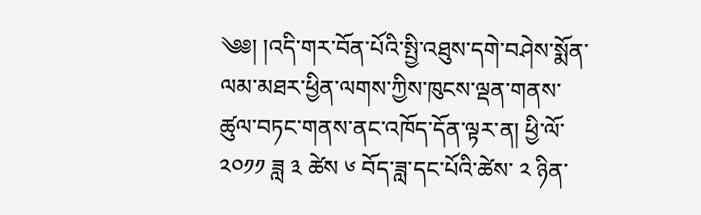༄༅། །འདི་གར་བོན་པོའི་སྤྱི་འཐུས་དགེ་བཤེས་སྨོན་ལམ་མཐར་ཕྱིན་ལགས་ཀྱིས་ཁུངས་ལྡན་གནས་ཚུལ་བཏང་གནས་ནང་འཁོད་དོན་ལྟར་ན། ཕྱི་ལོ་ ༢༠༡༡ ཟླ ༣ ཚེས ༦ བོད་ཟླ་དང་པོའི་ཚེས་ ༢ ཉིན་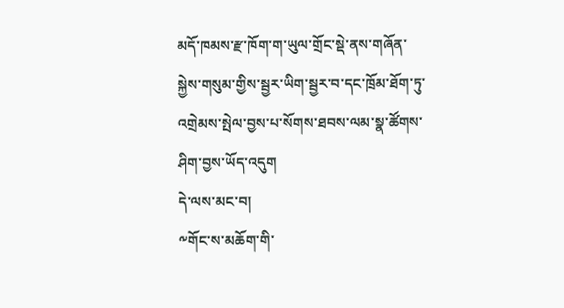མདོ་ཁམས་རྫ་ཁོག་ག་ཡུལ་གྲོང་སྡེ་ནས་གཞོན་སྐྱེས་གསུམ་གྱིས་སྦྱར་ཡིག་སྦྱར་བ་དང་ཁྲོམ་ཐོག་ཏུ་འགྲེམས་སྤེལ་བྱས་པ་སོགས་ཐབས་ལམ་སྣ་ཚོགས་ཤིག་བྱས་ཡོད་འདུག
དེ་ལས་མང་བ།
༸གོང་ས་མཆོག་གི་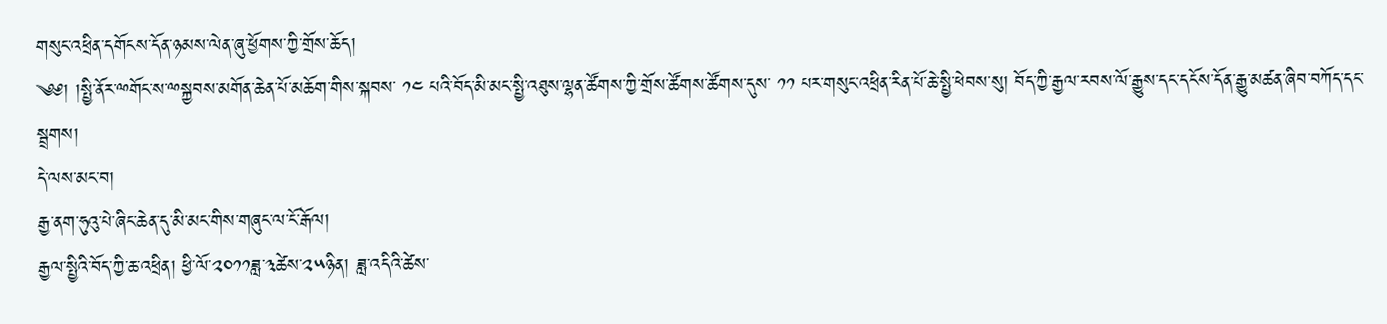གསུང་འཕྲིན་དགོངས་དོན་ཉམས་ལེན་ཞུ་ཕྱོགས་ཀྱི་གྲོས་ཆོད།
༄༅། །སྤྱི་ནོར་ྋགོང་ས་ྋསྐྱབས་མགོན་ཆེན་པོ་མཆོག་གིས་སྐབས་ ༡༤ པའི་བོད་མི་མང་སྤྱི་འཐུས་ལྷན་ཚོགས་ཀྱི་གྲོས་ཚོགས་ཚོགས་དུས་ ༡༡ པར་གསུང་འཕྲིན་རིན་པོ་ཆེ་སྤྱི་ཕེབས་སུ། བོད་ཀྱི་རྒྱལ་རབས་ལོ་རྒྱུས་དང་དངོས་དོན་རྒྱུ་མཚན་ཞིབ་བཀོད་དང་སྦྲགས།
དེ་ལས་མང་བ།
རྒྱ་ནག་ཧུའུ་པེ་ཞིང་ཆེན་དུ་མི་མང་གིས་གཞུང་ལ་ངོ་རྒོལ།
རྒྱལ་སྤྱིའི་བོད་ཀྱི་ཆ་འཕྲིན། ཕྱི་ལོ་༢༠༡༡ཟླ་༣ཚེས་༢༥ཉིན། ཟླ་འདིའི་ཚེས་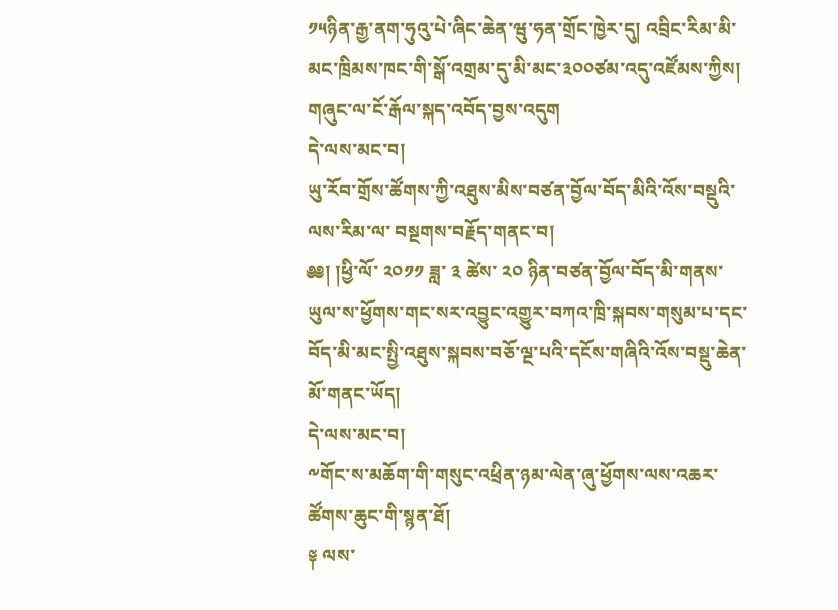༡༥ཉིན་རྒྱ་ནག་ཧུའུ་པེ་ཞིང་ཆེན་ཝུ་ཧན་གྲོང་ཁྱེར་དུ། འབྲིང་རིམ་མི་མང་ཁྲིམས་ཁང་གི་སྒོ་འགྲམ་དུ་མི་མང་༣༠༠ཙམ་འདུ་འཛོམས་ཀྱིས། གཞུང་ལ་ངོ་རྒོལ་སྐད་འབོད་བྱས་འདུག
དེ་ལས་མང་བ།
ཡུ་རོབ་གྲོས་ཚོགས་ཀྱི་འཐུས་མིས་བཙན་བྱོལ་བོད་མིའི་འོས་བསྡུའི་ལས་རིམ་ལ་ བསྔགས་བརྗོད་གནང་བ།
༅༅། །ཕྱི་ལོ་ ༢༠༡༡ ཟླ་ ༣ ཚེས་ ༢༠ ཉིན་བཙན་བྱོལ་བོད་མི་གནས་ཡུལ་ས་ཕྱོགས་གང་སར་འབྱུང་འགྱུར་བཀའ་ཁྲི་སྐབས་གསུམ་པ་དང་བོད་མི་མང་སྤྱི་འཐུས་སྐབས་བཅོ་ལྔ་པའི་དངོས་གཞིའི་འོས་བསྡུ་ཆེན་མོ་གནང་ཡོད།
དེ་ལས་མང་བ།
༸གོང་ས་མཆོག་གི་གསུང་འཕྲིན་ཉམ་ལེན་ཞུ་ཕྱོགས་ལས་འཆར་ཚོགས་ཆུང་གི་སྙན་ཐོ།
༈ ལས་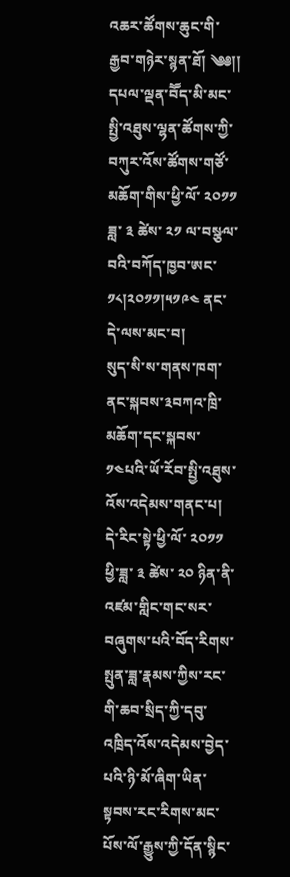འཆར་ཚོགས་ཆུང་གི་རྒྱབ་གཉེར་སྙན་ཐོ། ༄༅།། དཔལ་ལྡན་བཽད་མི་མང་སྤྱི་འཐུས་ལྷན་ཚོགས་ཀྱི་བཀུར་འོས་ཚོགས་གཙོ་མཆོག་གིས་ཕྱི་ལོ་ ༢༠༡༡ ཟླ་ ༣ ཚེས་ ༢༡ ལ་བསྩལ་བའི་བཀོད་ཁྱབ་ཨང་ ༡༨།༢༠༡༡།༥༡༩༤ ནང་
དེ་ལས་མང་བ།
སུད་སི་ས་གནས་ཁག་ནང་སྐབས་༣བཀའ་ཁྲི་མཆོག་དང་སྐབས་༡༤པའི་ཡོ་རོབ་སྤྱི་འཐུས་འོས་འདེམས་གནང་པ།
དེ་རིང་སྟེ་ཕྱི་ལོ་ ༢༠༡༡ ཕྱི་ཟླ་ ༣ ཚེས་ ༢༠ ཉིན་ནི་འཛམ་གླིང་གང་སར་བཞུགས་པའི་བོད་རིགས་སྤུན་ཟླ་རྣམས་ཀྱིས་རང་གི་ཆབ་སྲིད་ཀྱི་དབུ་འཁྲིད་འོས་འདེམས་བྱེད་པའི་ཉི་མོ་ཞིག་ཡིན་སྟབས་རང་རིགས་མང་པོས་ལོ་རྒྱུས་ཀྱི་དོན་སྙིང་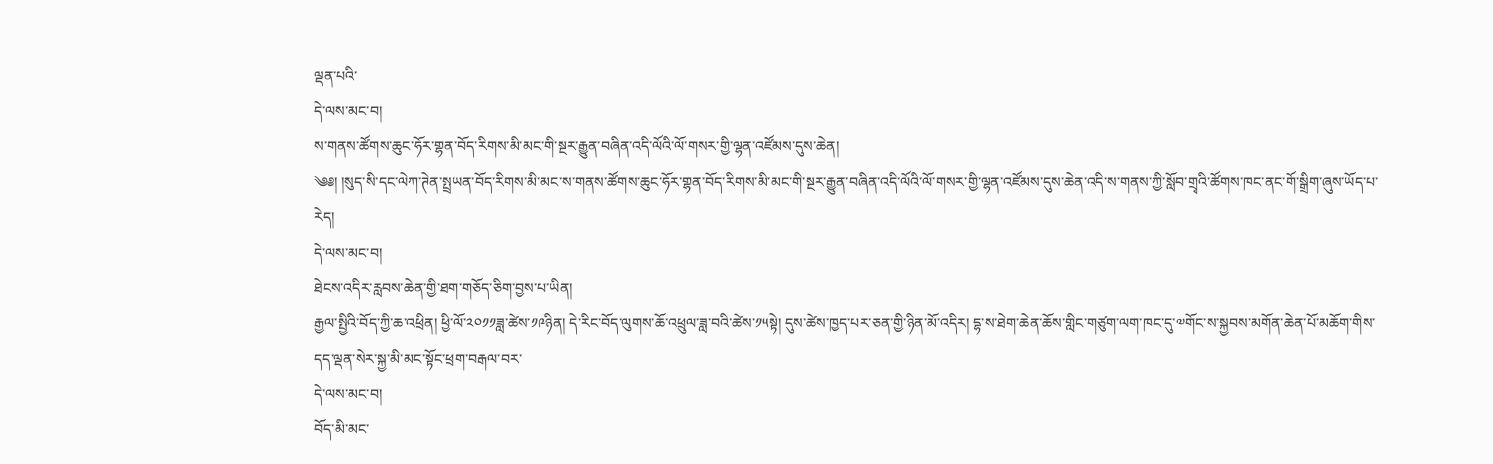ལྡན་པའི་
དེ་ལས་མང་བ།
ས་གནས་ཚོགས་ཆུང་ཧོར་གྷན་བོད་རིགས་མི་མང་གི་སྔར་རྒྱུན་བཞིན་འདི་ལོའི་ལོ་གསར་གྱི་ལྷན་འཛོམས་དུས་ཆེན།
༄༅། །སུད་སི་དང་ལེཀ་ཊེན་སྤྲཡན་བོད་རིགས་མི་མང་ས་གནས་ཚོགས་ཆུང་ཧོར་གྷན་བོད་རིགས་མི་མང་གི་སྔར་རྒྱུན་བཞིན་འདི་ལོའི་ལོ་གསར་གྱི་ལྷན་འཛོམས་དུས་ཆེན་འདི་ས་གནས་ཀྱི་སློབ་གྲྭའི་ཚོགས་ཁང་ནང་གོ་སྒྲིག་ཞུས་ཡོད་པ་རེད།
དེ་ལས་མང་བ།
ཐེངས་འདིར་རླབས་ཆེན་གྱི་ཐག་གཅོད་ཅིག་བྱས་པ་ཡིན།
རྒྱལ་སྤྱིའི་བོད་ཀྱི་ཆ་འཕྲིན། ཕྱི་ལོ་༢༠༡༡ཟླ་ཚེས་༡༩ཉིན། དེ་རིང་བོད་ལུགས་ཆོ་འཕྲུལ་ཟླ་བའི་ཚེས་༡༥སྟེ། དུས་ཚེས་ཁྱད་པར་ཅན་གྱི་ཉིན་མོ་འདིར། དྷ་ས་ཐེག་ཆེན་ཆོས་གླིང་གཙུག་ལག་ཁང་དུ་༧གོང་ས་སྐྱབས་མགོན་ཆེན་པོ་མཆོག་གིས་དད་ལྡན་སེར་སྐྱ་མི་མང་སྟོང་ཕྲག་བརྒལ་བར་
དེ་ལས་མང་བ།
བོད་མི་མང་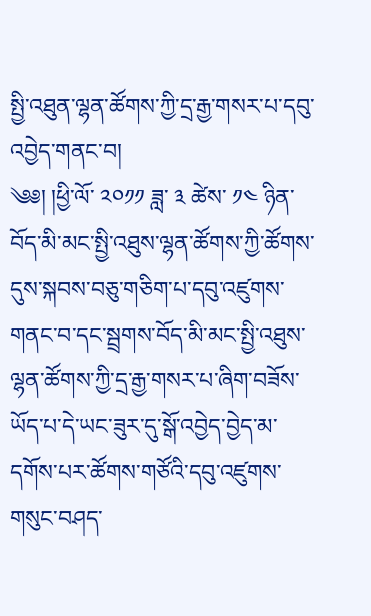སྤྱི་འཐུན་ལྷན་ཚོགས་ཀྱི་དྲ་རྒྱ་གསར་པ་དབུ་འབྱེད་གནང་བ།
༄༅། །ཕྱི་ལོ་ ༢༠༡༡ ཟླ་ ༣ ཚེས་ ༡༤ ཉིན་བོད་མི་མང་སྤྱི་འཐུས་ལྷན་ཚོགས་ཀྱི་ཚོགས་དུས་སྐབས་བཅུ་གཅིག་པ་དབུ་འཛུགས་གནང་བ་དང་སྦྲགས་བོད་མི་མང་སྤྱི་འཐུས་ལྷན་ཚོགས་ཀྱི་དྲ་རྒྱ་གསར་པ་ཞིག་བཟོས་ཡོད་པ་དེ་ཡང་ཟུར་དུ་སྒོ་འབྱེད་བྱེད་མ་དགོས་པར་ཚོགས་གཙོའི་དབུ་འཛུགས་གསུང་བཤད་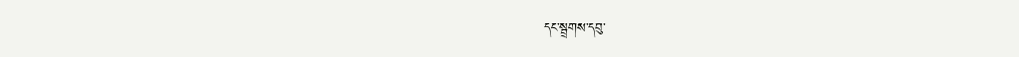དང་སྦྲགས་དབུ་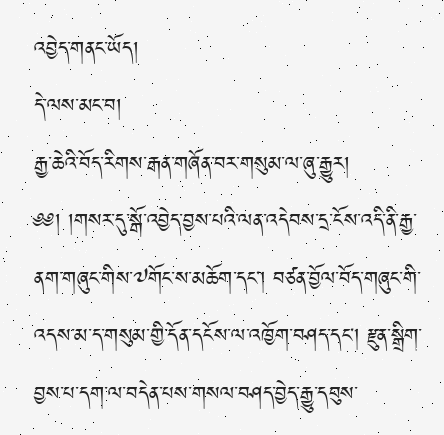འབྱེད་གནང་ཡོད།
དེ་ལས་མང་བ།
རྒྱ་ཆེའི་བོད་རིགས་རྒན་གཞོན་བར་གསུམ་ལ་ཞུ་རྒྱུར།
༅༅། །གསར་དུ་སྒོ་འབྱེད་བྱས་པའི་ལན་འདེབས་དྲ་ངོས་འདི་ནི་རྒྱ་ནག་གཞུང་གིས་༧གོང་ས་མཆོག་དང། བཙན་བྱོལ་བོད་གཞུང་གི་འདས་མ་ད་གསུམ་གྱི་དོན་དངོས་ལ་འཁྱོག་བཤད་དང། རྫུན་སྒྲིག་བྱས་པ་དག་ལ་བདེན་པས་གསལ་བཤད་བྱེད་རྒྱུ་དབུས་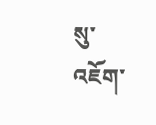སུ་འཇོག་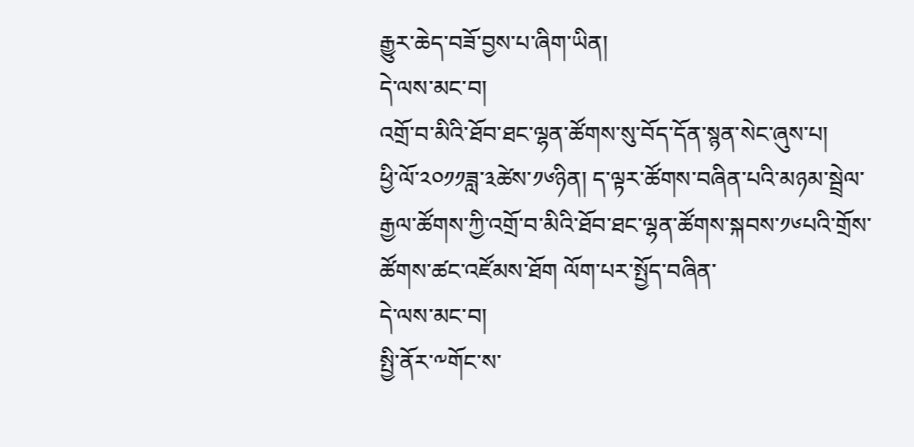རྒྱུར་ཆེད་བཟོ་བྱས་པ་ཞིག་ཡིན།
དེ་ལས་མང་བ།
འགྲོ་བ་མིའི་ཐོབ་ཐང་ལྷན་ཚོགས་སུ་བོད་དོན་སྙན་སེང་ཞུས་པ།
ཕྱི་ལོ་༢༠༡༡ཟླ་༣ཚེས་༡༦ཉིན། ད་ལྟར་ཚོགས་བཞིན་པའི་མཉམ་སྦྲེལ་རྒྱལ་ཚོགས་ཀྱི་འགྲོ་བ་མིའི་ཐོབ་ཐང་ལྷན་ཚོགས་སྐབས་༡༦པའི་གྲོས་ཚོགས་ཚང་འཛོམས་ཐོག ལོག་པར་སྤྱོད་བཞིན་
དེ་ལས་མང་བ།
སྤྱི་ནོར་༸གོང་ས་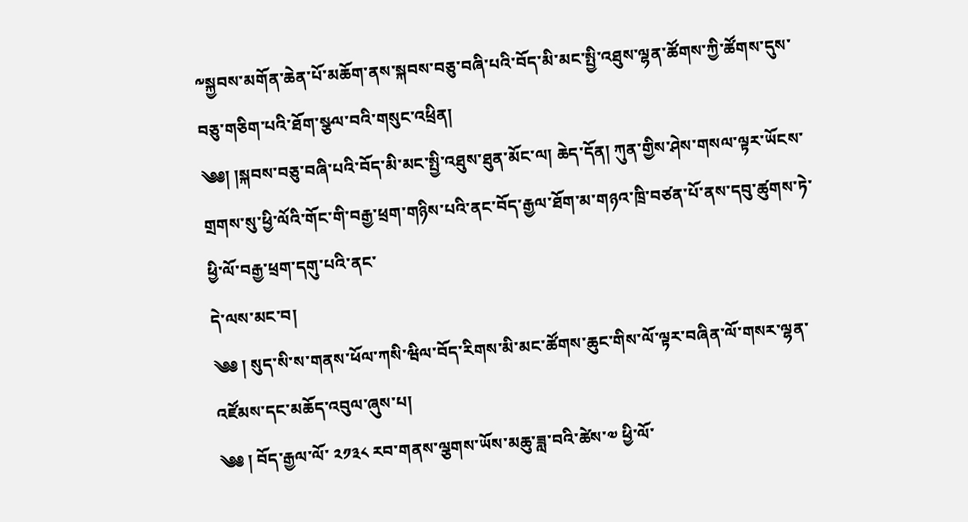༸སྐྱབས་མགོན་ཆེན་པོ་མཆོག་ནས་སྐབས་བཅུ་བཞི་པའི་བོད་མི་མང་སྤྱི་འཐུས་ལྷན་ཚོགས་ཀྱི་ཚོགས་དུས་བཅུ་གཅིག་པའི་ཐོག་སྩལ་བའི་གསུང་འཕྲིན།
༄༅། །སྐབས་བཅུ་བཞི་པའི་བོད་མི་མང་སྤྱི་འཐུས་ཐུན་མོང་ལ། ཆེད་དོན། ཀུན་གྱིས་ཤེས་གསལ་ལྟར་ཡོངས་གྲགས་སུ་ཕྱི་ལོའི་གོང་གི་བརྒྱ་ཕྲག་གཉིས་པའི་ནང་བོད་རྒྱལ་ཐོག་མ་གཉའ་ཁྲི་བཙན་པོ་ནས་དབུ་ཚུགས་ཏེ་ཕྱི་ལོ་བརྒྱ་ཕྲག་དགུ་པའི་ནང་
དེ་ལས་མང་བ།
༄༅ ། སུད་སི་ས་གནས་ཕོལ་ཀསི་ཝིལ་བོད་རིགས་མི་མང་ཚོགས་ཆུང་གིས་ལོ་ལྟར་བཞིན་ལོ་གསར་ལྷན་འཛོམས་དང་མཆོད་འབུལ་ཞུས་པ།
༄༅ ། བོད་རྒྱལ་ལོ་ ༢༡༣༨ རབ་གནས་ལྕགས་ཡོས་མཆུ་ཟླ་བའི་ཚེས་༧ ཕྱི་ལོ་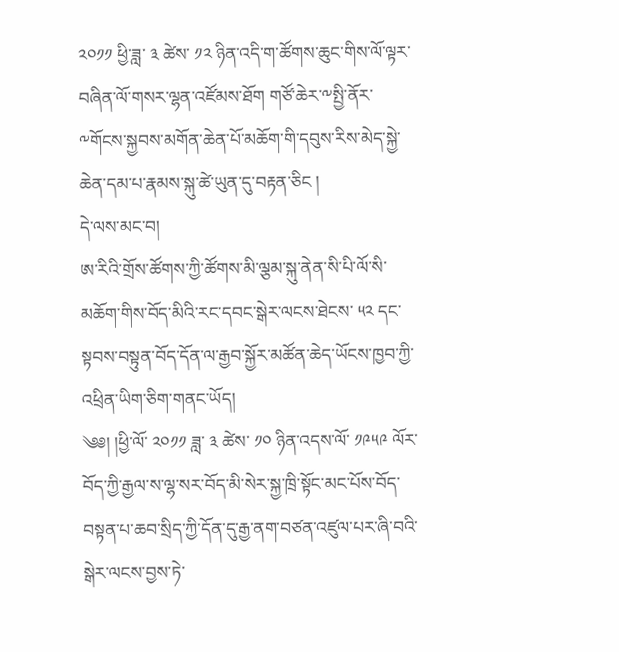༢༠༡༡ ཕྱི་ཟླ་ ༣ ཚེས་ ༡༢ ཉིན་འདི་ག་ཚོགས་ཆུང་གིས་ལོ་ལྟར་བཞིན་ལོ་གསར་ལྷན་འཛོམས་ཐོག གཙོ་ཆེར་༸སྤྱི་ནོར་༸གོངས་སྐྱབས་མགོན་ཆེན་པོ་མཆོག་གི་དབུས་རིས་མེད་སྐྱེ་ཆེན་དམ་པ་རྣམས་སྐུ་ཚེ་ཡུན་དུ་བརྟན་ཅིང །
དེ་ལས་མང་བ།
ཨ་རིའི་གྲོས་ཚོགས་ཀྱི་ཚོགས་མི་ལྕམ་སྐུ་ནེན་སི་པི་ལོ་སི་མཆོག་གིས་བོད་མིའི་རང་དབང་སྒེར་ལངས་ཐེངས་ ༥༢ དང་སྟབས་བསྟུན་བོད་དོན་ལ་རྒྱབ་སྐྱོར་མཚོན་ཆེད་ཡོངས་ཁྱབ་ཀྱི་འཕྲིན་ཡིག་ཅིག་གནང་ཡོད།
༄༅། །ཕྱི་ལོ་ ༢༠༡༡ ཟླ་ ༣ ཚེས་ ༡༠ ཉིན་འདས་ལོ་ ༡༩༥༩ ལོར་བོད་ཀྱི་རྒྱལ་ས་ལྷ་སར་བོད་མི་སེར་སྐྱ་ཁྲི་སྟོང་མང་པོས་བོད་བསྟན་པ་ཆབ་སྲིད་ཀྱི་དོན་དུ་རྒྱ་ནག་བཙན་འཛུལ་པར་ཞི་བའི་སྒེར་ལངས་བྱས་ཏེ་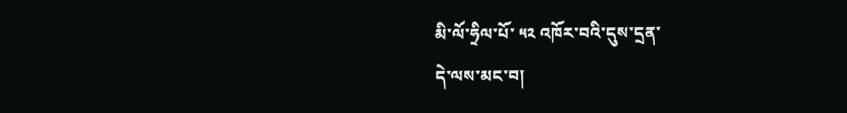མི་ལོ་ཧྲིལ་པོ་ ༥༢ འཁོར་བའི་དུས་དྲན་
དེ་ལས་མང་བ།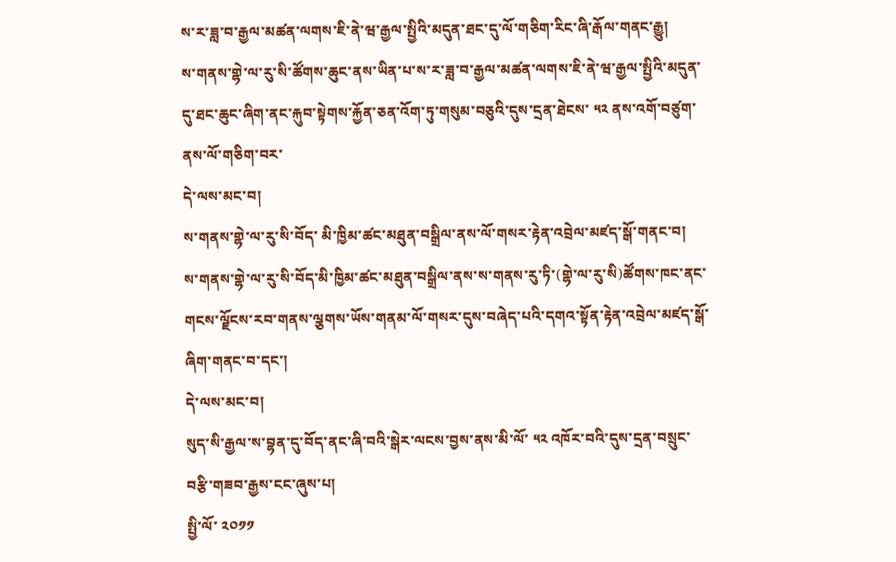ས་ར་ཟླ་བ་རྒྱལ་མཚན་ལགས་ཇི་ནེ་ཝ་རྒྱལ་སྤྱིའི་མདུན་ཐང་དུ་ལོ་གཅིག་རིང་ཞི་རྒོལ་གནང་རྒྱུ།
ས་གནས་གྷེ་ལ་རུ་སི་ཚོགས་ཆུང་ནས་ཡིན་པ་ས་ར་ཟླ་བ་རྒྱལ་མཚན་ལགས་ཇི་ནེ་ཝ་རྒྱལ་སྤྱིའི་མདུན་དུ་ཐང་ཆུང་ཞིག་ནང་རྐུབ་སྟེགས་རྐྱོན་ཅན་འོག་ཏུ་གསུམ་བཅུའི་དུས་དྲན་ཐེངས་ ༥༢ ནས་འགོ་བཙུག་ནས་ལོ་གཅིག་བར་
དེ་ལས་མང་བ།
ས་གནས་གྷེ་ལ་རུ་སི་བོད་ མི་ཁྱིམ་ཚང་མཐུན་བསྒྲིལ་ནས་ལོ་གསར་རྟེན་འབྲེལ་མཛད་སྒོ་གནང་བ།
ས་གནས་གྷེ་ལ་རུ་སི་བོད་མི་ཁྱིམ་ཚང་མཐུན་བསྒྲིལ་ནས་ས་གནས་རུ་ཏི་(གྷེ་ལ་རུ་སི)ཚོགས་ཁང་ནང་གངས་ལྗོངས་རབ་གནས་ལྕགས་ཡོས་གནམ་ལོ་གསར་དུས་བཞེད་པའི་དགའ་སྟོན་རྟེན་འབྲེལ་མཛད་སྒོ་ཞིག་གནང་བ་དང་།
དེ་ལས་མང་བ།
སུད་སི་རྒྱལ་ས་བྷན་དུ་བོད་ནང་ཞི་བའི་སྒེར་ལངས་བྱས་ནས་མི་ལོ་ ༥༢ འཁོར་བའི་དུས་དྲན་བསྲུང་བརྩི་གཟབ་རྒྱས་ངང་ཞུས་པ།
སྤྱི་ལོ་ ༢༠༡༡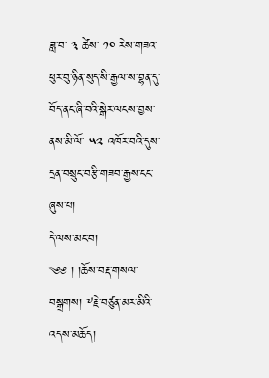ཟླ་བ་ ༣ ཚེས་ ༡༠ རེས་གཟའ་ཕུར་བུ་ཉིན་སུད་སི་རྒྱལ་ས་བྷན་དུ་བོད་ནང་ཞི་བའི་སྒེར་ལངས་བྱས་ནས་མི་ལོ་ ༥༢ འཁོར་བའི་དུས་དྲན་བསྲུང་བརྩི་གཟབ་རྒྱས་ངང་ཞུས་པ།
དེ་ལས་མང་བ།
༄༅ ། །ཆོས་བརྡ་གསལ་བསྒྲགས། ༸རྗེ་བཙུན་མར་མིའི་འདས་མཆོད།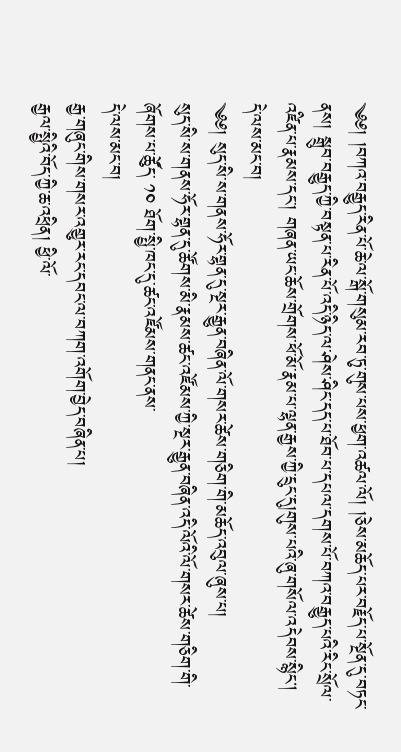༄༅། །བཀའ་བརྒྱུད་རིན་པོ་ཆེ་ལ་སྒོ་གསུམ་རབ་ཏུ་གུས་པས་ཕྱག་འཚལ་ལོ། །ཅེས་མཆོད་པར་བརྗོད་པ་སྔོན་དུ་བཏང་ནས། སྒྲུབ་བརྒྱུད་ཀྱི་བསྟན་པ་རིན་པོ་འདི་ཉིད་ལ་ཤེས་ཤིང་དད་པ་ཐོབ་པ་དཔལ་དགས་པོ་བཀའ་བརྒྱུད་པའི་རིང་སྲོལ་འཛིན་པ་རྣམས་དང་། གཞན་ཡང་ཆོས་གྲོགས་ཕོ་མོ་རྣམ་པ་ལྷན་རྒྱས་ཀྱི་དྲུང་དུ།གུས་པའི་ཞུ་གསོལ་འདེབས་སྙིང།
དེ་ལས་མང་བ།
༄༅། སུད་སི་ས་གནས་ཧོར་གྷན་དུ་སྔར་རྒྱུན་བཞིན་ལོ་གསར་ཚེས་གཅིག་གི་མཆོད་འབུལ་ཞུས་པ།
སུད་སི་ས་གནས་ཧོར་གྷན་དུ་ཚོགས་མི་རྣམས་ཚང་འཛོམས་ཀྱི་སྔར་རྒྱུན་བཞིན་འདི་ལོའི་ལོ་གསར་ཚེས་གཅིག་གི་ཞོགས་པ་ཚོུད་ ༡༠ ཐོག་སྤྱི་ཁང་དུ་ཚང་འཛོམས་གནང་ནས་
དེ་ལས་མང་བ།
རྒྱ་གཞུང་གིས་གསར་འགྱུར་རང་དབང་ལ་བཀག་འགོག་བྱེད་བཞིན་པ།
རྒྱལ་སྤྱིའི་བོད་ཀྱི་ཆ་འཕྲིན། ཕྱི་ལོ་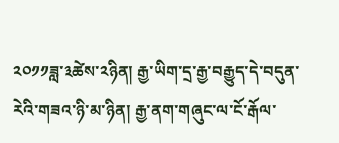༢༠༡༡ཟླ་༣ཚེས་༢ཉིན། རྒྱ་ཡིག་དྲ་རྒྱ་བརྒྱུད་དེ་བདུན་རེའི་གཟའ་ཉི་མ་ཉིན། རྒྱ་ནག་གཞུང་ལ་ངོ་རྒོལ་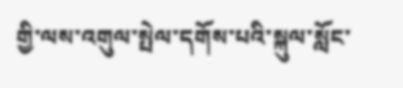གྱི་ལས་འགུལ་སྤེལ་དགོས་པའི་སྐུལ་སློང་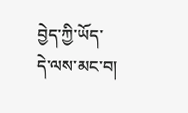བྱེད་ཀྱི་ཡོད་
དེ་ལས་མང་བ།